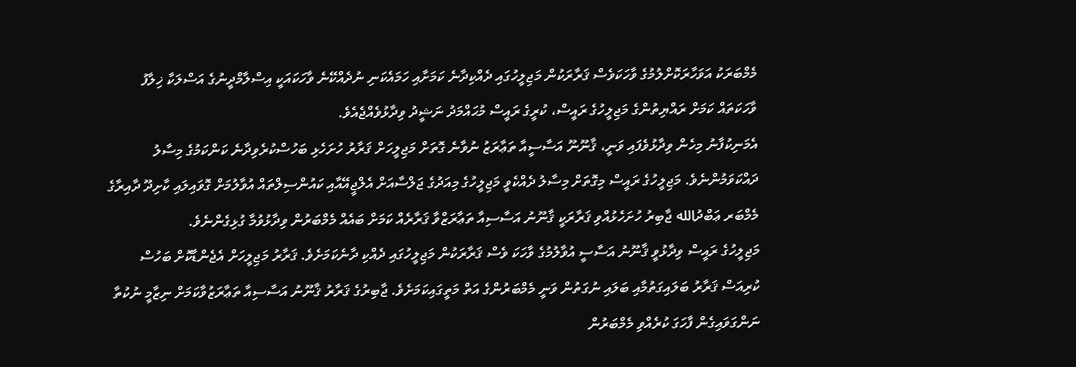މެމްބަރަކު އަވަހާރަކޮށްލުމުގެ ވާހަކަވެސް ޤަރާރަކުން މަޖިލީހުގައި ދެއްކިދާނެ ކަމަށާއި ހަމައެކަނި ނުދެއްކޭނެ ވާހަކައަކީ އިސްލާމްދީނުގެ އަސްލަކާ ޚިލާފު ވާހަކަތައް ކަމަށް ރައްޔިތުންގެ މަޖިލީހުގެ ރައީސް، ކުރީގެ ރައީސް މުޙައްމަދު ނަޝީދު ވިދާޅުވެއްޖެއެވެ.
އެމަނިކުފާނު މިހެން ވިދާޅުވެފައި ވަނީ، ޤާނޫނޫ އަސާސީއާ ތަޢާރަޒު ނުވާނެ ގޮތަށް މަޖިލީހަށް ޤަރާރު ހުށަހެޅި ބަހުސްކުރެވިދާނެ ކަންކަމުގެ މިސާލު ދައްކަވަމުންނެވެ. މަޖިލީހުގެ ރައީސް މިގޮތަށް މިސާލު ދެއްކެވީ މަޖިލީހުގެ މިއަދުގެ ޖަލްސާއަށް އެލްޖީއޭއާއި ކައުންސިލްތައް އުވާލުމަށް ގޮވައިލައި ކާށިދޫ ދާއިރާގެ މެމްބަރ ޢަބްދުالله ޖާބިރު ހުށަހެޅުއްވި ޤަރާރަކީ ޤާނޫނު އަސާސިއާ ތަޢާރަޒްވާ ޤަރާރެއް ކަމަށް ބައެއް މެމްބަރުން ވިދާޅުވުމާ ގުޅިގެންނެވެ.
މަޖިލީހުގެ ރައީސް ވިދާޅުވީ ޤާނޫނު އަސާސީ އުވާލުމުގެ ވާހަކަ ވެސް ޤަރާރަކުން މަޖިލީހުގައި ދެއްކި ދާނެކަމަށެވެ. ޤަރާރު މަޖިލީހަށް އެޖެންޑާކޮށް ބަހުސް ކުރިއަސް ޤަރާރު ބަލައިގަތުމާއި ބަލައި ނުގަތުން ވަނީ މެމްބަރުންގެ އަތް މަތީގައިކަމަށެވެ. ޖާބިރުގެ ޤަރާރު ޤާނޫނު އަސާސިއާ ތަޢާރަޒުވާކަމަށް ނިޒާމީ ނުކުތާ ނަންގަވައިގެން ފާހަގަ ކުރެއްވި މެމްބަރުން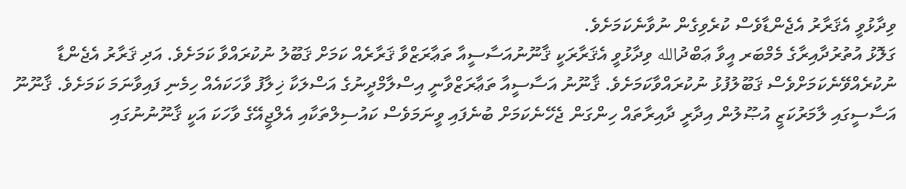ވިދާޅުވީ އެޤަރާރު އެޖެންޑާވެސް ކުރެވިގެން ނުވާނެކަމަށެވެ.
ގަލޮޅު އުތުރުދާއިރާގެ މެމްބަރ އީވާ ޢަބްދުالله ވިދާޅުވީ އެޤަރާރަކީ ޤާނޫނުއަސާސީއާ ތަޢާރަޒްވާ ޤަރާރެއް ކަމަށް ޤަބޫލު ނުކުރައްވާ ކަމަށެވެ. އަދި ޤަރާރު އެޖެންޑާ ނުކުރެއްވޭނެކަމަށްވެސް ޤަބޫލުފުޅު ނުކުރައްވާކަމަށެވެ. ޤާނޫނު އަސާސީއާ ތަޢާރަޒްވާނީ އިސްލާމްދީނުގެ އަސްލަކާ ޚިލާފު ވާހަކައެއް ހިމެނި ފައިވާނަމަ ކަމަށެވެ. ޤާނޫނޫ އަސާސީގައި ލާމަރުކަޒީ އުޞޫލުން އިދާރީ ދާއިރާތައް ހިންގަން ޖެހޭނެކަމަށް ބުނެފައި ވީނަމަވެސް ކައުސިލްތަކާއި އެލްޖީއޭގެ ވާހަކަ އަކީ ޤާނޫނުނުގައި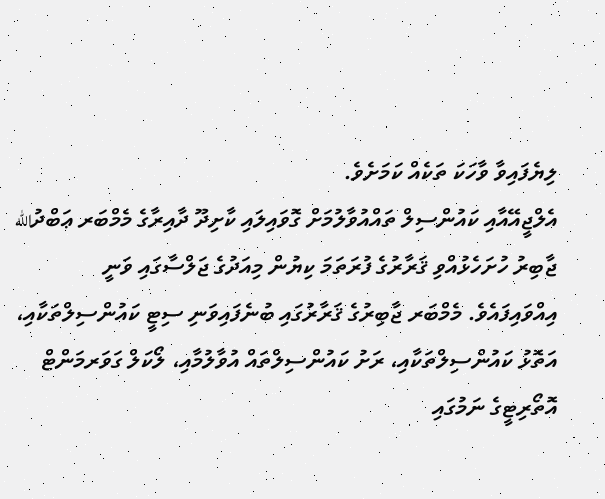ލިޔެފައިވާ ވާހަކަ ތަކެއް ކަމަށެވެ.
އެލްޖީއޭއާއި ކައުންސިލް ތައްއުވާލުމަށް ގޮވައިލައި ކާށިދޫ ދާއިރާގެ މެމްބަރ ޢަބްދުالله ޖާބިރު ހުށަހެޅުއްވި ޤަރާރުގެ ފުރަތަމަ ކިޔުން މިއަދުގެ ޖަލްސާގައި ވަނީ އިއްވައިފައެވެ. މެމްބަރ ޖާބިރުގެ ޤަރާރުގައި ބުނެފައިވަނި ސިޓީ ކައުންސިލްތަކާއި، އަތޮޅު ކައުންސިލްތަކާއި، ރަށު ކައުންސިލްތައް އުވާލުމާއި، ލޯކަލް ގަވަރމަންޓް އޮތޯރިޓީގެ ނަމުގައި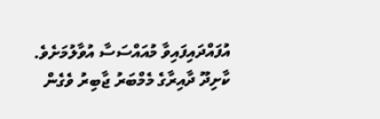އުފައްދައިފައިވާ މުއައްސަސާ އުވާލުމަށެވެ.
ކާށިދޫ ދާއިރާގެ މެމްބަރު ޖާބިރު ވެގެން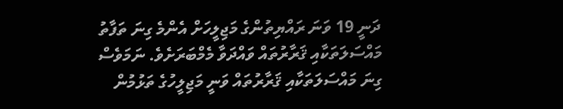ދަނީ 19 ވަނަ ރައްޔިތުންގެ މަޖިލީހަށް އެންމެ ގިނަ ތަފާތު މައްސަލަތަކާއި ޤަރާރުތައް ވައްދަވާ މެމްބަރަށެވެ. ނަމަވެސް ގިނަ މައްސަލަތަކާއި ޤަރާރުތައް ވަނީ މަޖިލީހުގެ ތަޅުމުން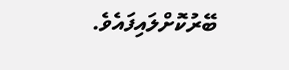ބޭރުކޮށްލައިފައެވެ.